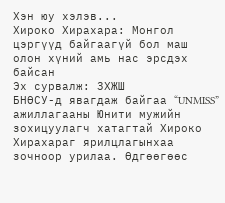Хэн юу хэлэв...
Хироко Хирахара: Монгол цэргүүд байгаагүй бол маш олон хүний амь нас эрсдэх байсан
Эх сурвалж: ЗХЖШ
БНӨСУ-д явагдаж байгаа “UNMISS” ажиллагааны Юнити мужийн зохицуулагч хатагтай Хироко Хирахараг ярилцлагынхаа зочноор урилаа. Өдгөөгөөс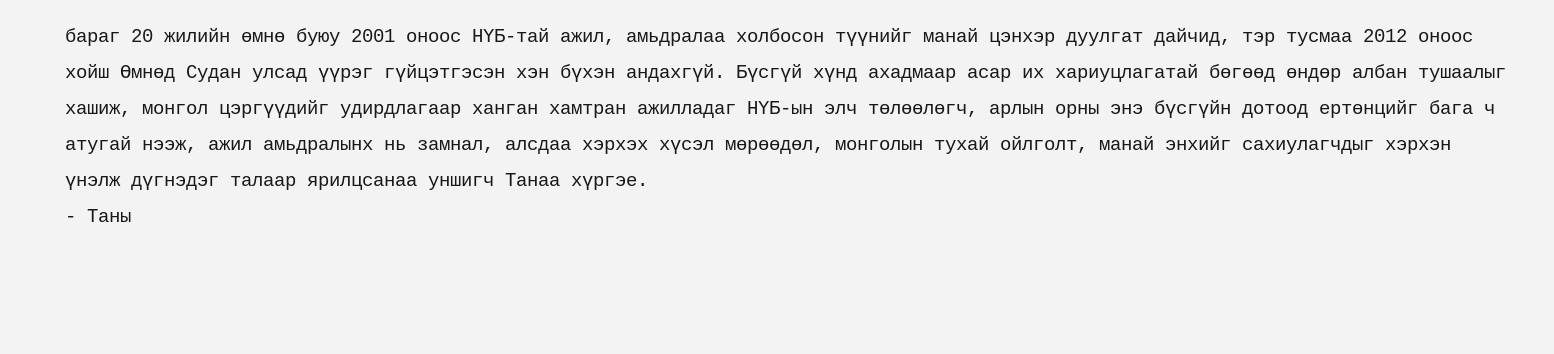бараг 20 жилийн өмнө буюу 2001 оноос НҮБ-тай ажил, амьдралаа холбосон түүнийг манай цэнхэр дуулгат дайчид, тэр тусмаа 2012 оноос хойш Өмнөд Судан улсад үүрэг гүйцэтгэсэн хэн бүхэн андахгүй. Бүсгүй хүнд ахадмаар асар их хариуцлагатай бөгөөд өндөр албан тушаалыг хашиж, монгол цэргүүдийг удирдлагаар ханган хамтран ажилладаг НҮБ-ын элч төлөөлөгч, арлын орны энэ бүсгүйн дотоод ертөнцийг бага ч атугай нээж, ажил амьдралынх нь замнал, алсдаа хэрхэх хүсэл мөрөөдөл, монголын тухай ойлголт, манай энхийг сахиулагчдыг хэрхэн үнэлж дүгнэдэг талаар ярилцсанаа уншигч Танаа хүргэе.
- Таны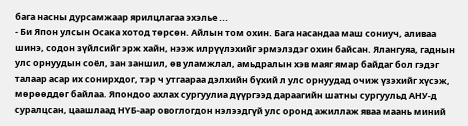бага насны дурсамжаар ярилцлагаа эхэлье ...
- Би Япон улсын Осака хотод төрсөн. Айлын том охин. Бага насандаа маш сониуч, аливаа шинэ, содон зүйлсийг эрж хайн, нээж илрүүлэхийг эрмэлздэг охин байсан. Ялангуяа, гаднын улс орнуудын соёл, зан заншил, өв уламжлал, амьдралын хэв маяг ямар байдаг бол гэдэг талаар асар их сонирхдог, тэр ч утгаараа дэлхийн бүхий л улс орнуудад очиж үзэхийг хүсэж, мөрөөддөг байлаа. Япондоо ахлах сургуулиа дүүргээд дараагийн шатны сургуульд АНУ-д суралцсан, цаашлаад НҮБ-аар овоглогдон нэлээдгүй улс оронд ажиллаж яваа маань миний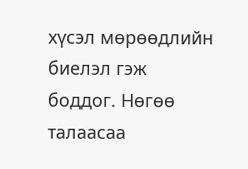хүсэл мөрөөдлийн биелэл гэж боддог. Нөгөө талаасаа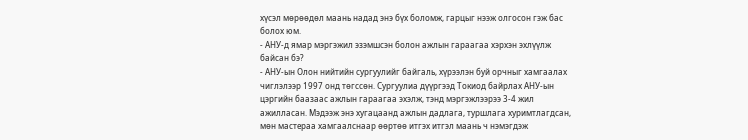хүсэл мөрөөдөл маань надад энэ бүх боломж, гарцыг нээж олгосон гэж бас болох юм.
- АНУ-д ямар мэргэжил эзэмшсэн болон ажлын гараагаа хэрхэн эхлүүлж байсан бэ?
- АНУ-ын Олон нийтийн сургуулийг байгаль, хүрээлэн буй орчныг хамгаалах чиглэлээр 1997 онд төгссөн. Сургуулиа дүүргээд Токиод байрлах АНУ-ын цэргийн баазаас ажлын гараагаа эхэлж, тэнд мэргэжлээрээ 3-4 жил ажилласан. Мэдээж энэ хугацаанд ажлын дадлага, туршлага хуримтлагдсан, мөн мастераа хамгаалснаар өөртөө итгэх итгэл маань ч нэмэгдэж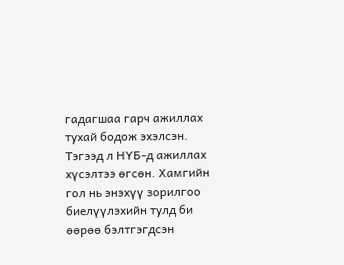гадагшаа гарч ажиллах тухай бодож эхэлсэн. Тэгээд л НҮБ-д ажиллах хүсэлтээ өгсөн. Хамгийн гол нь энэхүү зорилгоо биелүүлэхийн тулд би өөрөө бэлтгэгдсэн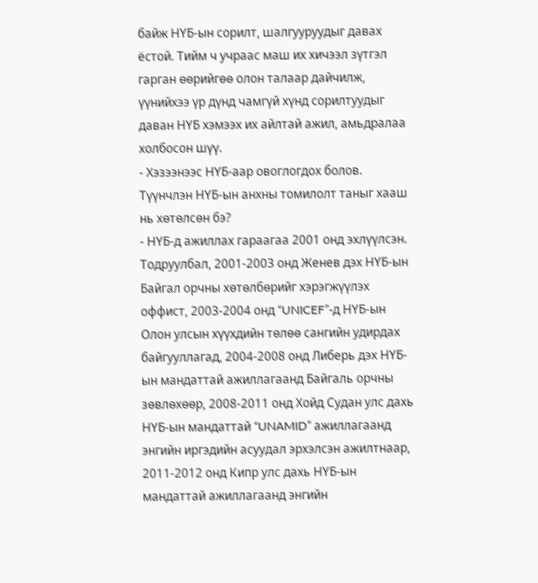байж НҮБ-ын сорилт, шалгууруудыг давах ёстой. Тийм ч учраас маш их хичээл зүтгэл гарган өөрийгөө олон талаар дайчилж, үүнийхээ үр дүнд чамгүй хүнд сорилтуудыг даван НҮБ хэмээх их айлтай ажил, амьдралаа холбосон шүү.
- Хэзээнээс НҮБ-аар овоглогдох болов. Түүнчлэн НҮБ-ын анхны томилолт таныг хааш нь хөтөлсөн бэ?
- НҮБ-д ажиллах гараагаа 2001 онд эхлүүлсэн. Тодруулбал, 2001-2003 онд Женев дэх НҮБ-ын Байгал орчны хөтөлбөрийг хэрэгжүүлэх оффист, 2003-2004 онд “UNICEF”-д НҮБ-ын Олон улсын хүүхдийн төлөө сангийн удирдах байгууллагад, 2004-2008 онд Либерь дэх НҮБ-ын мандаттай ажиллагаанд Байгаль орчны зөвлөхөөр, 2008-2011 онд Хойд Судан улс дахь НҮБ-ын мандаттай “UNAMID” ажиллагаанд энгийн иргэдийн асуудал эрхэлсэн ажилтнаар, 2011-2012 онд Кипр улс дахь НҮБ-ын мандаттай ажиллагаанд энгийн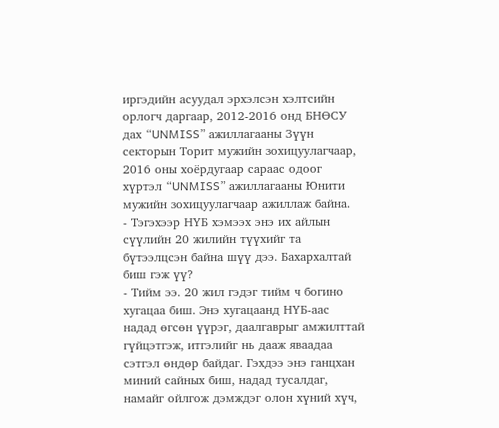иргэдийн асуудал эрхэлсэн хэлтсийн орлогч даргаар, 2012-2016 онд БНӨСУ дах “UNMISS” ажиллагааны Зүүн секторын Торит мужийн зохицуулагчаар, 2016 оны хоёрдугаар сараас одоог хүртэл “UNMISS” ажиллагааны Юнити мужийн зохицуулагчаар ажиллаж байна.
- Тэгэхээр НҮБ хэмээх энэ их айлын сүүлийн 20 жилийн түүхийг та бүтээлцсэн байна шүү дээ. Бахархалтай биш гэж үү?
- Тийм ээ. 20 жил гэдэг тийм ч богино хугацаа биш. Энэ хугацаанд НҮБ-аас надад өгсөн үүрэг, даалгаврыг амжилттай гүйцэтгэж, итгэлийг нь дааж яваадаа сэтгэл өндөр байдаг. Гэхдээ энэ ганцхан миний сайных биш, надад тусалдаг, намайг ойлгож дэмждэг олон хүний хүч,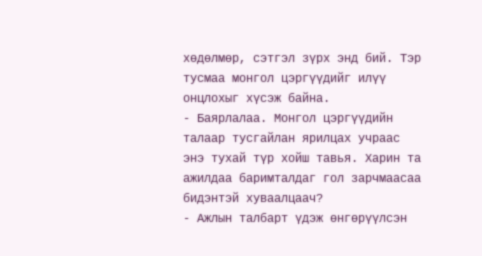хөдөлмөр, сэтгэл зүрх энд бий. Тэр тусмаа монгол цэргүүдийг илүү онцлохыг хүсэж байна.
- Баярлалаа. Монгол цэргүүдийн талаар тусгайлан ярилцах учраас энэ тухай түр хойш тавья. Харин та ажилдаа баримталдаг гол зарчмаасаа бидэнтэй хуваалцаач?
- Ажлын талбарт үдэж өнгөрүүлсэн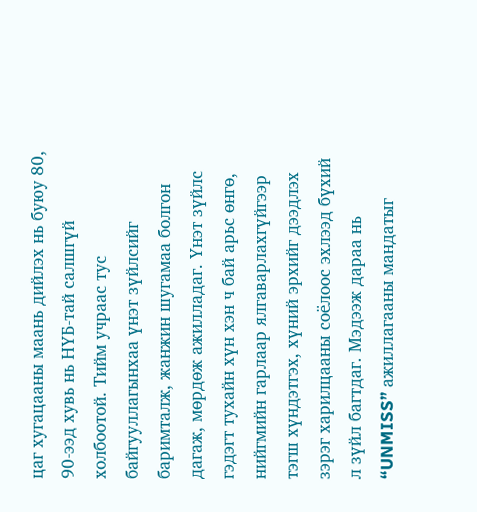цаг хугацааны маань дийлэх нь буюу 80, 90-ээд хувь нь НҮБ-тай салшгүй холбоотой. Тийм учраас тус байгууллагынхаа үнэт зүйлсийг баримталж, жанжин шугамаа болгон дагаж, мөрдөж ажилладаг. Үнэт зүйлс гэдэгт тухайн хүн хэн ч бай арьс өнгө, нийгмийн гарлаар ялгаварлахгүйгээр тэгш хүндэтгэх, хүний эрхийг дээдлэх зэрэг харилцааны соёлоос эхлээд бүхий л зүйл багтдаг. Мэдээж дараа нь “UNMISS” ажиллагааны мандатыг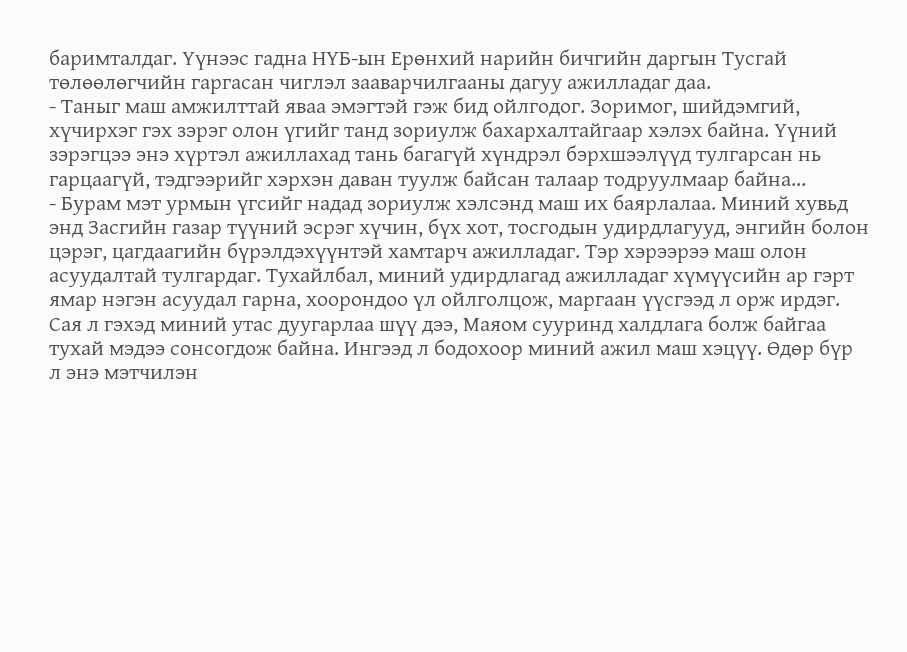баримталдаг. Үүнээс гадна НҮБ-ын Ерөнхий нарийн бичгийн даргын Тусгай төлөөлөгчийн гаргасан чиглэл зааварчилгааны дагуу ажилладаг даа.
- Таныг маш амжилттай яваа эмэгтэй гэж бид ойлгодог. Зоримог, шийдэмгий, хүчирхэг гэх зэрэг олон үгийг танд зориулж бахархалтайгаар хэлэх байна. Үүний зэрэгцээ энэ хүртэл ажиллахад тань багагүй хүндрэл бэрхшээлүүд тулгарсан нь гарцаагүй, тэдгээрийг хэрхэн даван туулж байсан талаар тодруулмаар байна...
- Бурам мэт урмын үгсийг надад зориулж хэлсэнд маш их баярлалаа. Миний хувьд энд Засгийн газар түүний эсрэг хүчин, бүх хот, тосгодын удирдлагууд, энгийн болон цэрэг, цагдаагийн бүрэлдэхүүнтэй хамтарч ажилладаг. Тэр хэрээрээ маш олон асуудалтай тулгардаг. Тухайлбал, миний удирдлагад ажилладаг хүмүүсийн ар гэрт ямар нэгэн асуудал гарна, хоорондоо үл ойлголцож, маргаан үүсгээд л орж ирдэг. Сая л гэхэд миний утас дуугарлаа шүү дээ, Маяом сууринд халдлага болж байгаа тухай мэдээ сонсогдож байна. Ингээд л бодохоор миний ажил маш хэцүү. Өдөр бүр л энэ мэтчилэн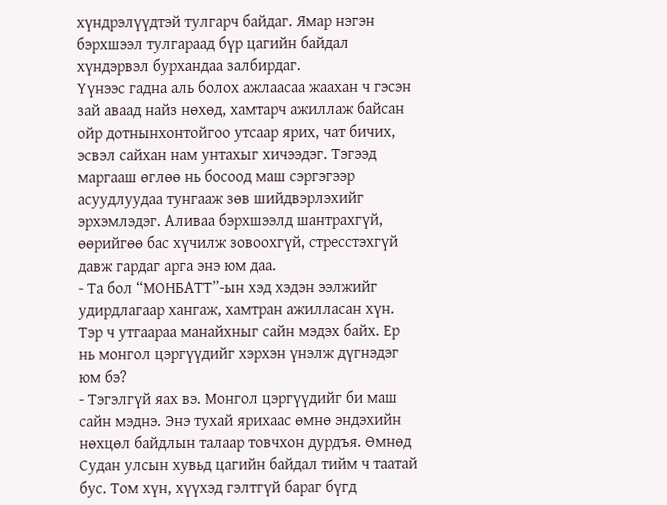хүндрэлүүдтэй тулгарч байдаг. Ямар нэгэн бэрхшээл тулгараад бүр цагийн байдал хүндэрвэл бурхандаа залбирдаг.
Үүнээс гадна аль болох ажлаасаа жаахан ч гэсэн зай аваад найз нөхөд, хамтарч ажиллаж байсан ойр дотнынхонтойгоо утсаар ярих, чат бичих, эсвэл сайхан нам унтахыг хичээдэг. Тэгээд маргааш өглөө нь босоод маш сэргэгээр асуудлуудаа тунгааж зөв шийдвэрлэхийг эрхэмлэдэг. Аливаа бэрхшээлд шантрахгүй, өөрийгөө бас хүчилж зовоохгүй, стресстэхгүй давж гардаг арга энэ юм даа.
- Та бол “МОНБАТТ”-ын хэд хэдэн ээлжийг удирдлагаар хангаж, хамтран ажилласан хүн. Тэр ч утгаараа манайхныг сайн мэдэх байх. Ер нь монгол цэргүүдийг хэрхэн үнэлж дүгнэдэг юм бэ?
- Тэгэлгүй яах вэ. Монгол цэргүүдийг би маш сайн мэднэ. Энэ тухай ярихаас өмнө эндэхийн нөхцөл байдлын талаар товчхон дурдъя. Өмнөд Судан улсын хувьд цагийн байдал тийм ч таатай бус. Том хүн, хүүхэд гэлтгүй бараг бүгд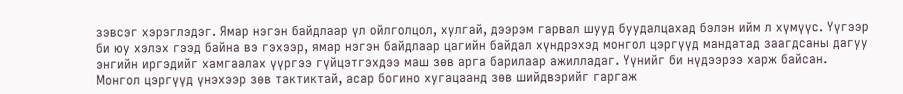зэвсэг хэрэглэдэг. Ямар нэгэн байдлаар үл ойлголцол, хулгай, дээрэм гарвал шууд буудалцахад бэлэн ийм л хүмүүс. Үүгээр би юу хэлэх гээд байна вэ гэхээр, ямар нэгэн байдлаар цагийн байдал хүндрэхэд монгол цэргүүд мандатад заагдсаны дагуу энгийн иргэдийг хамгаалах үүргээ гүйцэтгэхдээ маш зөв арга барилаар ажилладаг. Үүнийг би нүдээрээ харж байсан. Монгол цэргүүд үнэхээр зөв тактиктай, асар богино хугацаанд зөв шийдвэрийг гаргаж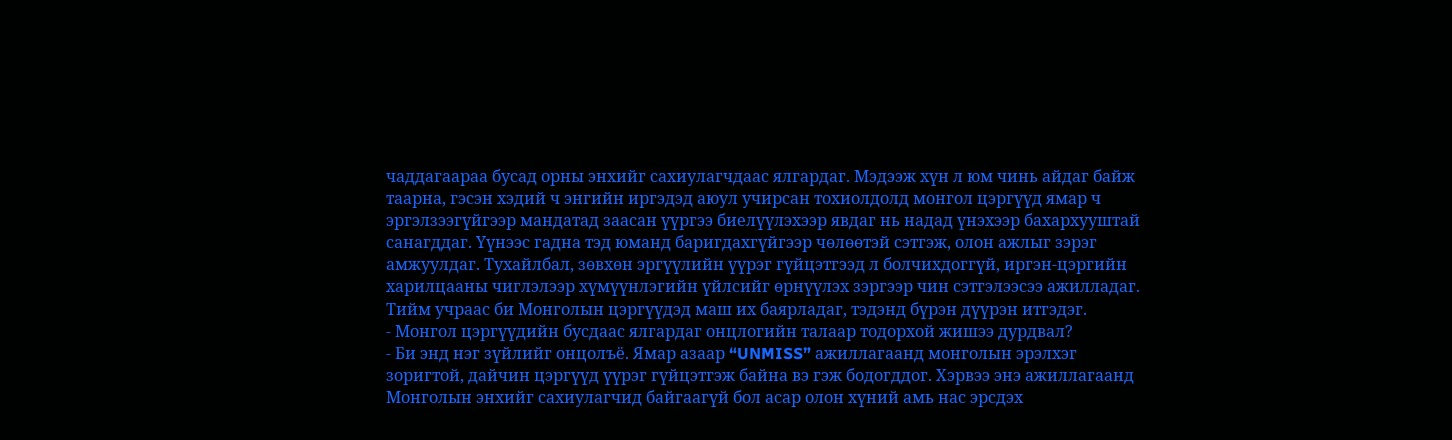чаддагаараа бусад орны энхийг сахиулагчдаас ялгардаг. Мэдээж хүн л юм чинь айдаг байж таарна, гэсэн хэдий ч энгийн иргэдэд аюул учирсан тохиолдолд монгол цэргүүд ямар ч эргэлзээгүйгээр мандатад заасан үүргээ биелүүлэхээр явдаг нь надад үнэхээр бахархууштай санагддаг. Үүнээс гадна тэд юманд баригдахгүйгээр чөлөөтэй сэтгэж, олон ажлыг зэрэг амжуулдаг. Тухайлбал, зөвхөн эргүүлийн үүрэг гүйцэтгээд л болчихдоггүй, иргэн-цэргийн харилцааны чиглэлээр хүмүүнлэгийн үйлсийг өрнүүлэх зэргээр чин сэтгэлээсээ ажилладаг. Тийм учраас би Монголын цэргүүдэд маш их баярладаг, тэдэнд бүрэн дүүрэн итгэдэг.
- Монгол цэргүүдийн бусдаас ялгардаг онцлогийн талаар тодорхой жишээ дурдвал?
- Би энд нэг зүйлийг онцолъё. Ямар азаар “UNMISS” ажиллагаанд монголын эрэлхэг зоригтой, дайчин цэргүүд үүрэг гүйцэтгэж байна вэ гэж бодогддог. Хэрвээ энэ ажиллагаанд Монголын энхийг сахиулагчид байгаагүй бол асар олон хүний амь нас эрсдэх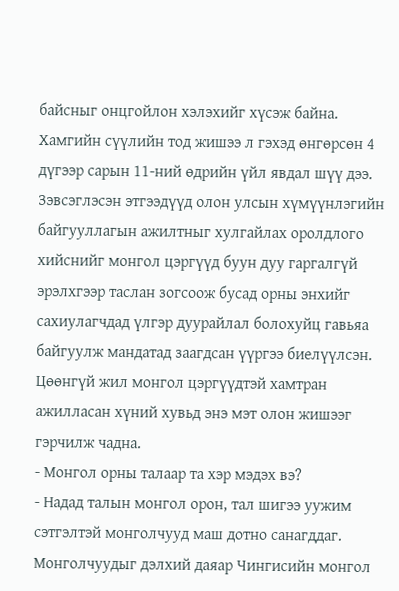байсныг онцгойлон хэлэхийг хүсэж байна. Хамгийн сүүлийн тод жишээ л гэхэд өнгөрсөн 4 дүгээр сарын 11-ний өдрийн үйл явдал шүү дээ. Зэвсэглэсэн этгээдүүд олон улсын хүмүүнлэгийн байгууллагын ажилтныг хулгайлах оролдлого хийснийг монгол цэргүүд буун дуу гаргалгүй эрэлхгээр таслан зогсоож бусад орны энхийг сахиулагчдад үлгэр дуурайлал болохуйц гавьяа байгуулж мандатад заагдсан үүргээ биелүүлсэн. Цөөнгүй жил монгол цэргүүдтэй хамтран ажилласан хүний хувьд энэ мэт олон жишээг гэрчилж чадна.
- Монгол орны талаар та хэр мэдэх вэ?
- Надад талын монгол орон, тал шигээ уужим сэтгэлтэй монголчууд маш дотно санагддаг. Монголчуудыг дэлхий даяар Чингисийн монгол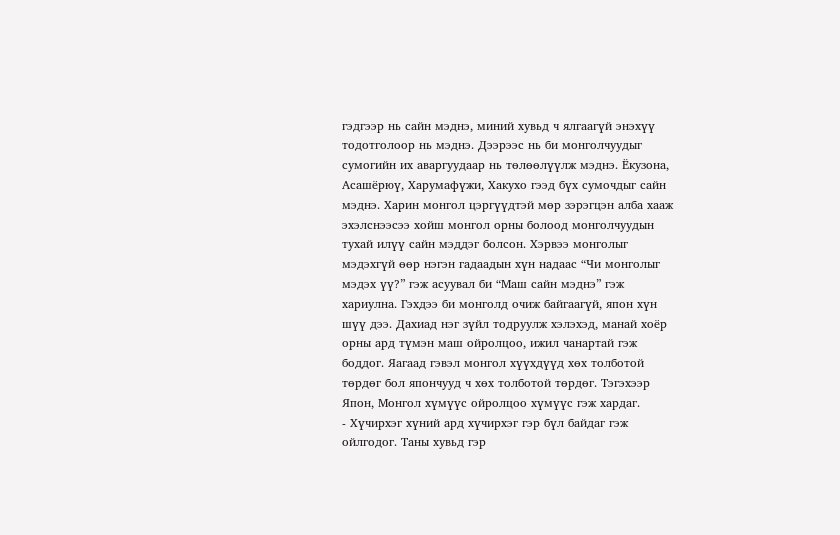гэдгээр нь сайн мэднэ, миний хувьд ч ялгаагүй энэхүү тодотголоор нь мэднэ. Дээрээс нь би монголчуудыг сумогийн их аваргуудаар нь төлөөлүүлж мэднэ. Ёкузона, Асашёрюү, Харумафүжи, Хакухо гээд бүх сумочдыг сайн мэднэ. Харин монгол цэргүүдтэй мөр зэрэгцэн алба хааж эхэлснээсээ хойш монгол орны болоод монголчуудын тухай илүү сайн мэддэг болсон. Хэрвээ монголыг мэдэхгүй өөр нэгэн гадаадын хүн надаас “Чи монголыг мэдэх үү?” гэж асуувал би “Маш сайн мэднэ” гэж хариулна. Гэхдээ би монголд очиж байгаагүй, япон хүн шүү дээ. Дахиад нэг зүйл тодруулж хэлэхэд, манай хоёр орны ард түмэн маш ойролцоо, ижил чанартай гэж боддог. Яагаад гэвэл монгол хүүхдүүд хөх толботой төрдөг бол япончууд ч хөх толботой төрдөг. Тэгэхээр Япон, Монгол хүмүүс ойролцоо хүмүүс гэж хардаг.
- Хүчирхэг хүний ард хүчирхэг гэр бүл байдаг гэж ойлгодог. Таны хувьд гэр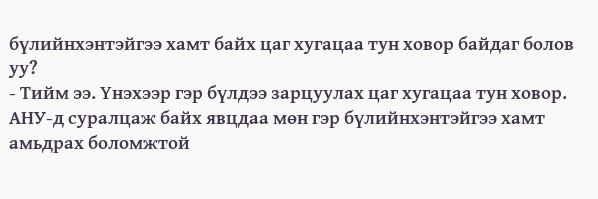бүлийнхэнтэйгээ хамт байх цаг хугацаа тун ховор байдаг болов уу?
- Тийм ээ. Үнэхээр гэр бүлдээ зарцуулах цаг хугацаа тун ховор. АНУ-д суралцаж байх явцдаа мөн гэр бүлийнхэнтэйгээ хамт амьдрах боломжтой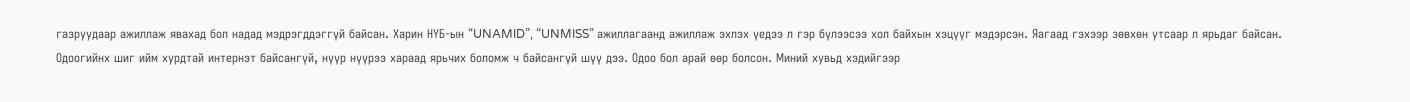газруудаар ажиллаж явахад бол надад мэдрэгддэггүй байсан. Харин НҮБ-ын “UNAMID”, “UNMISS” ажиллагаанд ажиллаж эхлэх үедээ л гэр бүлээсээ хол байхын хэцүүг мэдэрсэн. Яагаад гэхээр зөвхөн утсаар л ярьдаг байсан. Одоогийнх шиг ийм хурдтай интернэт байсангүй, нүүр нүүрээ хараад ярьчих боломж ч байсангүй шүү дээ. Одоо бол арай өөр болсон. Миний хувьд хэдийгээр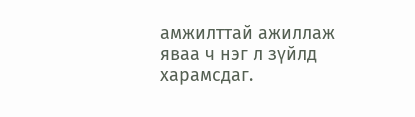амжилттай ажиллаж яваа ч нэг л зүйлд харамсдаг.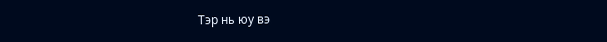Тэр нь юу вэ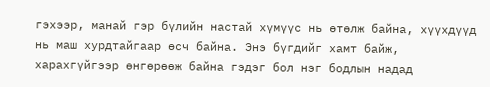гэхээр, манай гэр бүлийн настай хүмүүс нь өтөлж байна, хүүхдүүд нь маш хурдтайгаар өсч байна. Энэ бүгдийг хамт байж, харахгүйгээр өнгөрөөж байна гэдэг бол нэг бодлын надад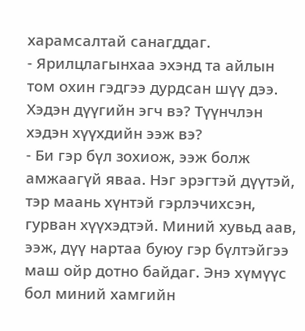харамсалтай санагддаг.
- Ярилцлагынхаа эхэнд та айлын том охин гэдгээ дурдсан шүү дээ. Хэдэн дүүгийн эгч вэ? Түүнчлэн хэдэн хүүхдийн ээж вэ?
- Би гэр бүл зохиож, ээж болж амжаагүй яваа. Нэг эрэгтэй дүүтэй, тэр маань хүнтэй гэрлэчихсэн, гурван хүүхэдтэй. Миний хувьд аав, ээж, дүү нартаа буюу гэр бүлтэйгээ маш ойр дотно байдаг. Энэ хүмүүс бол миний хамгийн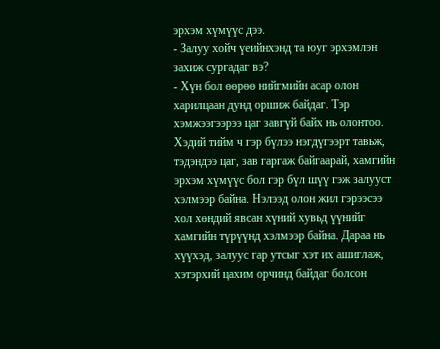эрхэм хүмүүс дээ.
- Залуу хойч үеийнхэнд та юуг эрхэмлэн захиж сургадаг вэ?
- Хүн бол өөрөө нийгмийн асар олон харилцаан дунд оршиж байдаг. Тэр хэмжээгээрээ цаг завгүй байх нь олонтоо. Хэдий тийм ч гэр бүлээ нэгдүгээрт тавьж, тэдэндээ цаг, зав гаргаж байгаарай, хамгийн эрхэм хүмүүс бол гэр бүл шүү гэж залууст хэлмээр байна. Нэлээд олон жил гэрээсээ хол хөндий явсан хүний хувьд үүнийг хамгийн түрүүнд хэлмээр байна. Дараа нь хүүхэд, залуус гар утсыг хэт их ашиглаж, хэтэрхий цахим орчинд байдаг болсон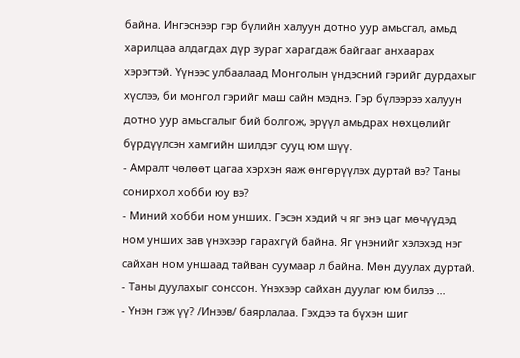байна. Ингэснээр гэр бүлийн халуун дотно уур амьсгал, амьд харилцаа алдагдах дүр зураг харагдаж байгааг анхаарах хэрэгтэй. Үүнээс улбаалаад Монголын үндэсний гэрийг дурдахыг хүслээ, би монгол гэрийг маш сайн мэднэ. Гэр бүлээрээ халуун дотно уур амьсгалыг бий болгож, эрүүл амьдрах нөхцөлийг бүрдүүлсэн хамгийн шилдэг сууц юм шүү.
- Амралт чөлөөт цагаа хэрхэн яаж өнгөрүүлэх дуртай вэ? Таны сонирхол хобби юу вэ?
- Миний хобби ном унших. Гэсэн хэдий ч яг энэ цаг мөчүүдэд ном унших зав үнэхээр гарахгүй байна. Яг үнэнийг хэлэхэд нэг сайхан ном уншаад тайван суумаар л байна. Мөн дуулах дуртай.
- Таны дуулахыг сонссон. Үнэхээр сайхан дуулаг юм билээ ...
- Үнэн гэж үү? /Инээв/ баярлалаа. Гэхдээ та бүхэн шиг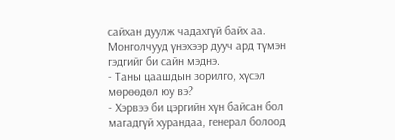сайхан дуулж чадахгүй байх аа. Монголчууд үнэхээр дууч ард түмэн гэдгийг би сайн мэднэ.
- Таны цаашдын зорилго, хүсэл мөрөөдөл юу вэ?
- Хэрвээ би цэргийн хүн байсан бол магадгүй хурандаа, генерал болоод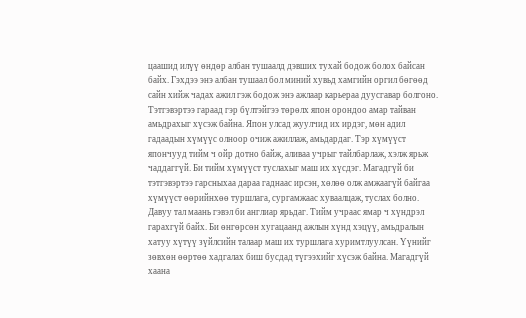цаашид илүү өндөр албан тушаалд дэвших тухай бодож болох байсан байх. Гэхдээ энэ албан тушаал бол миний хувьд хамгийн оргил бөгөөд сайн хийж чадах ажил гэж бодож энэ ажлаар карьераа дуусгавар болгоно. Тэтгэвэртээ гараад гэр бүлтэйгээ төрөлх япон орондоо амар тайван амьдрахыг хүсэж байна. Япон улсад жуулчид их ирдэг, мөн адил гадаадын хүмүүс олноор очиж ажиллаж, амьдардаг. Тэр хүмүүст япончууд тийм ч ойр дотно байж, аливаа учрыг тайлбарлаж, хэлж ярьж чаддаггүй. Би тийм хүмүүст туслахыг маш их хүсдэг. Магадгүй би тэтгэвэртээ гарсныхаа дараа гаднаас ирсэн, хөлөө олж амжаагүй байгаа хүмүүст өөрийнхөө туршлага, сургамжаас хуваалцаж, туслах болно. Давуу тал маань гэвэл би англиар ярьдаг. Тийм учраас ямар ч хүндрэл гарахгүй байх. Би өнгөрсөн хугацаанд ажлын хүнд хэцүү, амьдралын хатуу хүтүү зүйлсийн талаар маш их туршлага хуримтлуулсан. Үүнийг зөвхөн өөртөө хадгалах биш бусдад түгээхийг хүсэж байна. Магадгүй хаана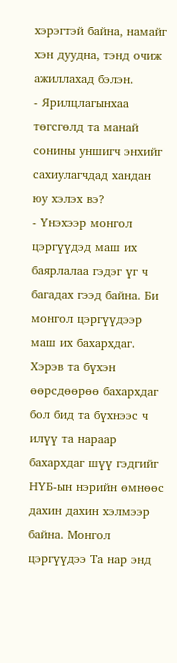хэрэгтэй байна, намайг хэн дуудна, тэнд очиж ажиллахад бэлэн.
- Ярилцлагынхаа төгсгөлд та манай сонины уншигч энхийг сахиулагчдад хандан юу хэлэх вэ?
- Үнэхээр монгол цэргүүдэд маш их баярлалаа гэдэг үг ч багадах гээд байна. Би монгол цэргүүдээр маш их бахархдаг. Хэрэв та бүхэн өөрсдөөрөө бахархдаг бол бид та бүхнээс ч илүү та нараар бахархдаг шүү гэдгийг НҮБ-ын нэрийн өмнөөс дахин дахин хэлмээр байна. Монгол цэргүүдээ Та нар энд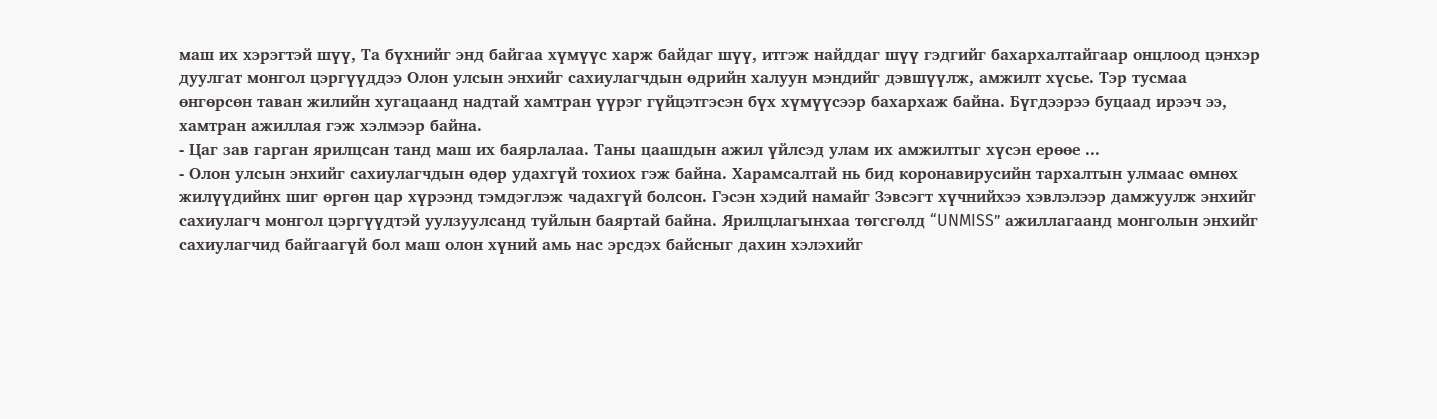маш их хэрэгтэй шүү, Та бүхнийг энд байгаа хүмүүс харж байдаг шүү, итгэж найддаг шүү гэдгийг бахархалтайгаар онцлоод цэнхэр дуулгат монгол цэргүүддээ Олон улсын энхийг сахиулагчдын өдрийн халуун мэндийг дэвшүүлж, амжилт хүсье. Тэр тусмаа өнгөрсөн таван жилийн хугацаанд надтай хамтран үүрэг гүйцэтгэсэн бүх хүмүүсээр бахархаж байна. Бүгдээрээ буцаад ирээч ээ, хамтран ажиллая гэж хэлмээр байна.
- Цаг зав гарган ярилцсан танд маш их баярлалаа. Таны цаашдын ажил үйлсэд улам их амжилтыг хүсэн ерөөе ...
- Олон улсын энхийг сахиулагчдын өдөр удахгүй тохиох гэж байна. Харамсалтай нь бид коронавирусийн тархалтын улмаас өмнөх жилүүдийнх шиг өргөн цар хүрээнд тэмдэглэж чадахгүй болсон. Гэсэн хэдий намайг Зэвсэгт хүчнийхээ хэвлэлээр дамжуулж энхийг сахиулагч монгол цэргүүдтэй уулзуулсанд туйлын баяртай байна. Ярилцлагынхаа төгсгөлд “UNMISS” ажиллагаанд монголын энхийг сахиулагчид байгаагүй бол маш олон хүний амь нас эрсдэх байсныг дахин хэлэхийг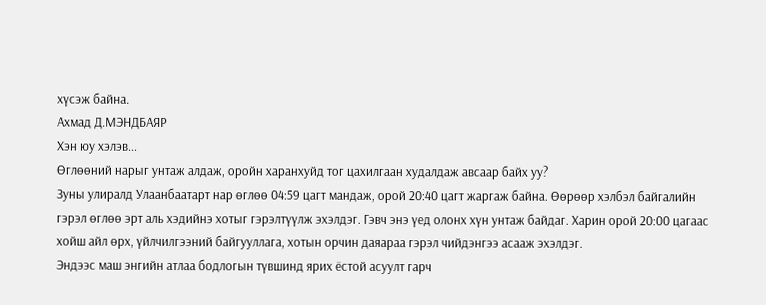хүсэж байна.
Ахмад Д.МЭНДБАЯР
Хэн юу хэлэв...
Өглөөний нарыг унтаж алдаж, оройн харанхуйд тог цахилгаан худалдаж авсаар байх уу?
Зуны улиралд Улаанбаатарт нар өглөө 04:59 цагт мандаж, орой 20:40 цагт жаргаж байна. Өөрөөр хэлбэл байгалийн гэрэл өглөө эрт аль хэдийнэ хотыг гэрэлтүүлж эхэлдэг. Гэвч энэ үед олонх хүн унтаж байдаг. Харин орой 20:00 цагаас хойш айл өрх, үйлчилгээний байгууллага, хотын орчин даяараа гэрэл чийдэнгээ асааж эхэлдэг.
Эндээс маш энгийн атлаа бодлогын түвшинд ярих ёстой асуулт гарч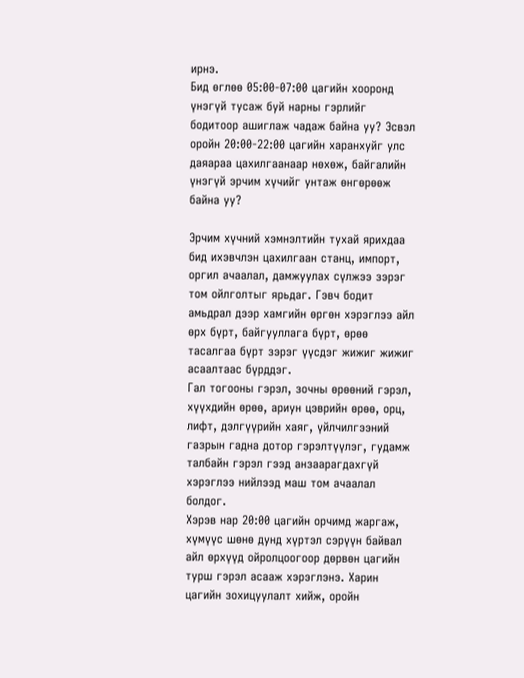ирнэ.
Бид өглөө 05:00-07:00 цагийн хооронд үнэгүй тусаж буй нарны гэрлийг бодитоор ашиглаж чадаж байна уу? Эсвэл оройн 20:00-22:00 цагийн харанхуйг улс даяараа цахилгаанаар нөхөж, байгалийн үнэгүй эрчим хүчийг унтаж өнгөрөөж байна уу?

Эрчим хүчний хэмнэлтийн тухай ярихдаа бид ихэвчлэн цахилгаан станц, импорт, оргил ачаалал, дамжуулах сүлжээ зэрэг том ойлголтыг ярьдаг. Гэвч бодит амьдрал дээр хамгийн өргөн хэрэглээ айл өрх бүрт, байгууллага бүрт, өрөө тасалгаа бүрт зэрэг үүсдэг жижиг жижиг асаалтаас бүрддэг.
Гал тогооны гэрэл, зочны өрөөний гэрэл, хүүхдийн өрөө, ариун цэврийн өрөө, орц, лифт, дэлгүүрийн хаяг, үйлчилгээний газрын гадна дотор гэрэлтүүлэг, гудамж талбайн гэрэл гээд анзаарагдахгүй хэрэглээ нийлээд маш том ачаалал болдог.
Хэрэв нар 20:00 цагийн орчимд жаргаж, хүмүүс шөнө дунд хүртэл сэрүүн байвал айл өрхүүд ойролцоогоор дөрвөн цагийн турш гэрэл асааж хэрэглэнэ. Харин цагийн зохицуулалт хийж, оройн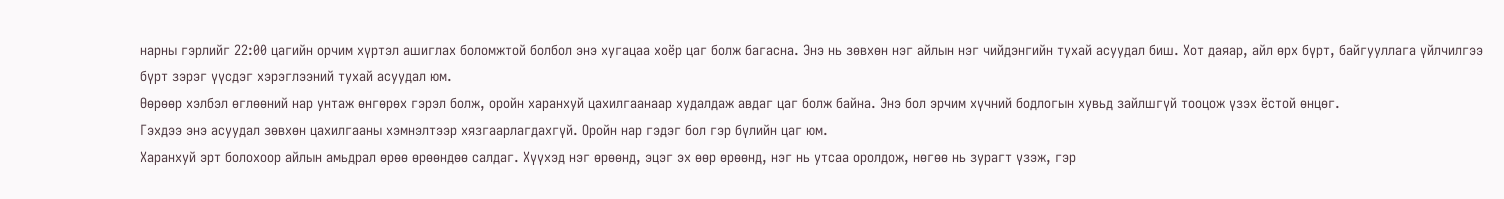нарны гэрлийг 22:00 цагийн орчим хүртэл ашиглах боломжтой болбол энэ хугацаа хоёр цаг болж багасна. Энэ нь зөвхөн нэг айлын нэг чийдэнгийн тухай асуудал биш. Хот даяар, айл өрх бүрт, байгууллага үйлчилгээ бүрт зэрэг үүсдэг хэрэглээний тухай асуудал юм.
Өөрөөр хэлбэл өглөөний нар унтаж өнгөрөх гэрэл болж, оройн харанхуй цахилгаанаар худалдаж авдаг цаг болж байна. Энэ бол эрчим хүчний бодлогын хувьд зайлшгүй тооцож үзэх ёстой өнцөг.
Гэхдээ энэ асуудал зөвхөн цахилгааны хэмнэлтээр хязгаарлагдахгүй. Оройн нар гэдэг бол гэр бүлийн цаг юм.
Харанхуй эрт болохоор айлын амьдрал өрөө өрөөндөө салдаг. Хүүхэд нэг өрөөнд, эцэг эх өөр өрөөнд, нэг нь утсаа оролдож, нөгөө нь зурагт үзэж, гэр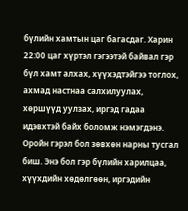бүлийн хамтын цаг багасдаг. Харин 22:00 цаг хүртэл гэгээтэй байвал гэр бүл хамт алхах, хүүхэдтэйгээ тоглох, ахмад настнаа салхилуулах, хөршүүд уулзах, иргэд гадаа идэвхтэй байх боломж нэмэгдэнэ.
Оройн гэрэл бол зөвхөн нарны тусгал биш. Энэ бол гэр бүлийн харилцаа, хүүхдийн хөдөлгөөн, иргэдийн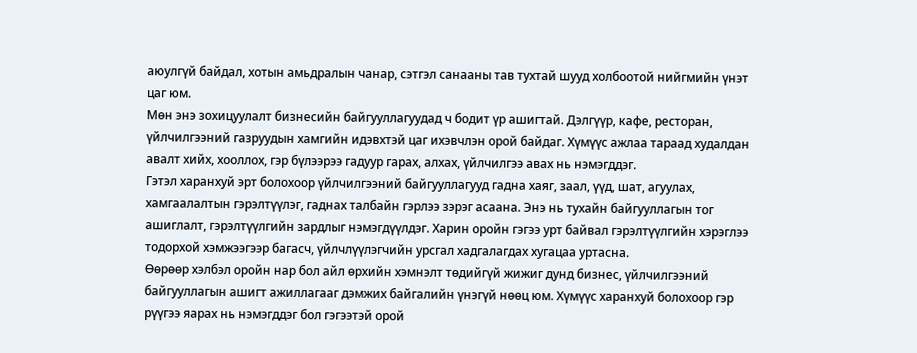аюулгүй байдал, хотын амьдралын чанар, сэтгэл санааны тав тухтай шууд холбоотой нийгмийн үнэт цаг юм.
Мөн энэ зохицуулалт бизнесийн байгууллагуудад ч бодит үр ашигтай. Дэлгүүр, кафе, ресторан, үйлчилгээний газруудын хамгийн идэвхтэй цаг ихэвчлэн орой байдаг. Хүмүүс ажлаа тараад худалдан авалт хийх, хооллох, гэр бүлээрээ гадуур гарах, алхах, үйлчилгээ авах нь нэмэгддэг.
Гэтэл харанхуй эрт болохоор үйлчилгээний байгууллагууд гадна хаяг, заал, үүд, шат, агуулах, хамгаалалтын гэрэлтүүлэг, гаднах талбайн гэрлээ зэрэг асаана. Энэ нь тухайн байгууллагын тог ашиглалт, гэрэлтүүлгийн зардлыг нэмэгдүүлдэг. Харин оройн гэгээ урт байвал гэрэлтүүлгийн хэрэглээ тодорхой хэмжээгээр багасч, үйлчлүүлэгчийн урсгал хадгалагдах хугацаа уртасна.
Өөрөөр хэлбэл оройн нар бол айл өрхийн хэмнэлт төдийгүй жижиг дунд бизнес, үйлчилгээний байгууллагын ашигт ажиллагааг дэмжих байгалийн үнэгүй нөөц юм. Хүмүүс харанхуй болохоор гэр рүүгээ яарах нь нэмэгддэг бол гэгээтэй орой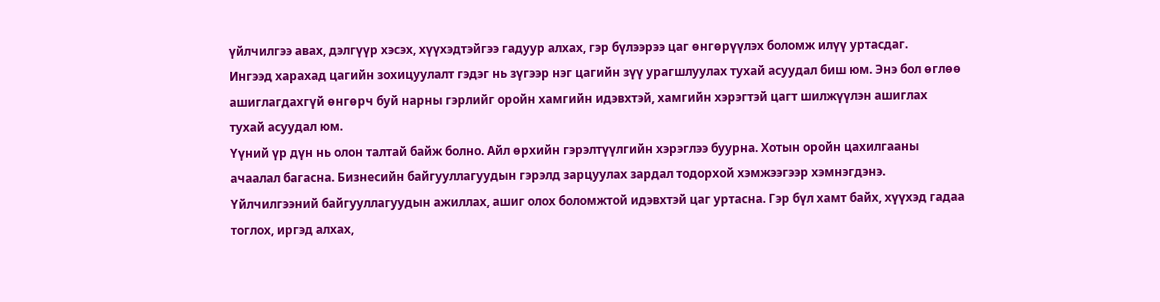үйлчилгээ авах, дэлгүүр хэсэх, хүүхэдтэйгээ гадуур алхах, гэр бүлээрээ цаг өнгөрүүлэх боломж илүү уртасдаг.
Ингээд харахад цагийн зохицуулалт гэдэг нь зүгээр нэг цагийн зүү урагшлуулах тухай асуудал биш юм. Энэ бол өглөө ашиглагдахгүй өнгөрч буй нарны гэрлийг оройн хамгийн идэвхтэй, хамгийн хэрэгтэй цагт шилжүүлэн ашиглах тухай асуудал юм.
Үүний үр дүн нь олон талтай байж болно. Айл өрхийн гэрэлтүүлгийн хэрэглээ буурна. Хотын оройн цахилгааны ачаалал багасна. Бизнесийн байгууллагуудын гэрэлд зарцуулах зардал тодорхой хэмжээгээр хэмнэгдэнэ. Үйлчилгээний байгууллагуудын ажиллах, ашиг олох боломжтой идэвхтэй цаг уртасна. Гэр бүл хамт байх, хүүхэд гадаа тоглох, иргэд алхах,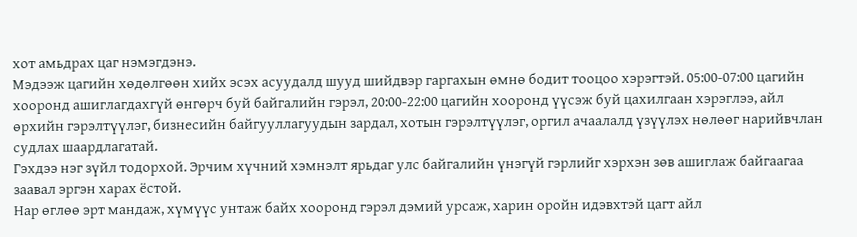хот амьдрах цаг нэмэгдэнэ.
Мэдээж цагийн хөдөлгөөн хийх эсэх асуудалд шууд шийдвэр гаргахын өмнө бодит тооцоо хэрэгтэй. 05:00-07:00 цагийн хооронд ашиглагдахгүй өнгөрч буй байгалийн гэрэл, 20:00-22:00 цагийн хооронд үүсэж буй цахилгаан хэрэглээ, айл өрхийн гэрэлтүүлэг, бизнесийн байгууллагуудын зардал, хотын гэрэлтүүлэг, оргил ачаалалд үзүүлэх нөлөөг нарийвчлан судлах шаардлагатай.
Гэхдээ нэг зүйл тодорхой. Эрчим хүчний хэмнэлт ярьдаг улс байгалийн үнэгүй гэрлийг хэрхэн зөв ашиглаж байгаагаа заавал эргэн харах ёстой.
Нар өглөө эрт мандаж, хүмүүс унтаж байх хооронд гэрэл дэмий урсаж, харин оройн идэвхтэй цагт айл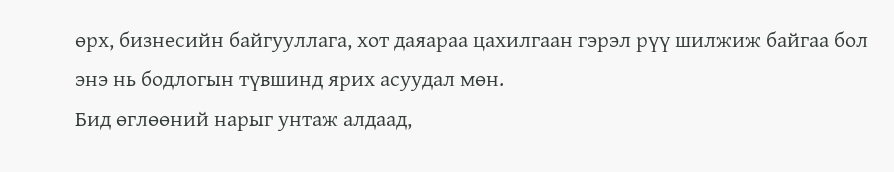өрх, бизнесийн байгууллага, хот даяараа цахилгаан гэрэл рүү шилжиж байгаа бол энэ нь бодлогын түвшинд ярих асуудал мөн.
Бид өглөөний нарыг унтаж алдаад,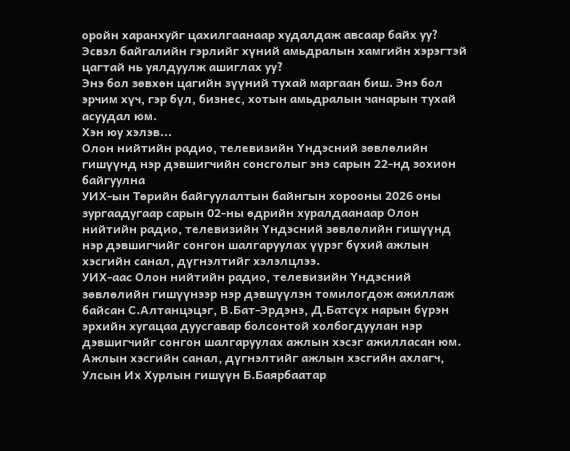оройн харанхуйг цахилгаанаар худалдаж авсаар байх уу? Эсвэл байгалийн гэрлийг хүний амьдралын хамгийн хэрэгтэй цагтай нь уялдуулж ашиглах уу?
Энэ бол зөвхөн цагийн зүүний тухай маргаан биш. Энэ бол эрчим хүч, гэр бүл, бизнес, хотын амьдралын чанарын тухай асуудал юм.
Хэн юу хэлэв...
Олон нийтийн радио, телевизийн Үндэсний зөвлөлийн гишүүнд нэр дэвшигчийн сонсголыг энэ сарын 22-нд зохион байгуулна
УИХ-ын Төрийн байгуулалтын байнгын хорооны 2026 оны зургаадугаар сарын 02-ны өдрийн хуралдаанаар Олон нийтийн радио, телевизийн Үндэсний зөвлөлийн гишүүнд нэр дэвшигчийг сонгон шалгаруулах үүрэг бүхий ажлын хэсгийн санал, дүгнэлтийг хэлэлцлээ.
УИХ-аас Олон нийтийн радио, телевизийн Үндэсний зөвлөлийн гишүүнээр нэр дэвшүүлэн томилогдож ажиллаж байсан С.Алтанцэцэг, В.Бат-Эрдэнэ, Д.Батсүх нарын бүрэн эрхийн хугацаа дуусгавар болсонтой холбогдуулан нэр дэвшигчийг сонгон шалгаруулах ажлын хэсэг ажилласан юм.
Ажлын хэсгийн санал, дүгнэлтийг ажлын хэсгийн ахлагч, Улсын Их Хурлын гишүүн Б.Баярбаатар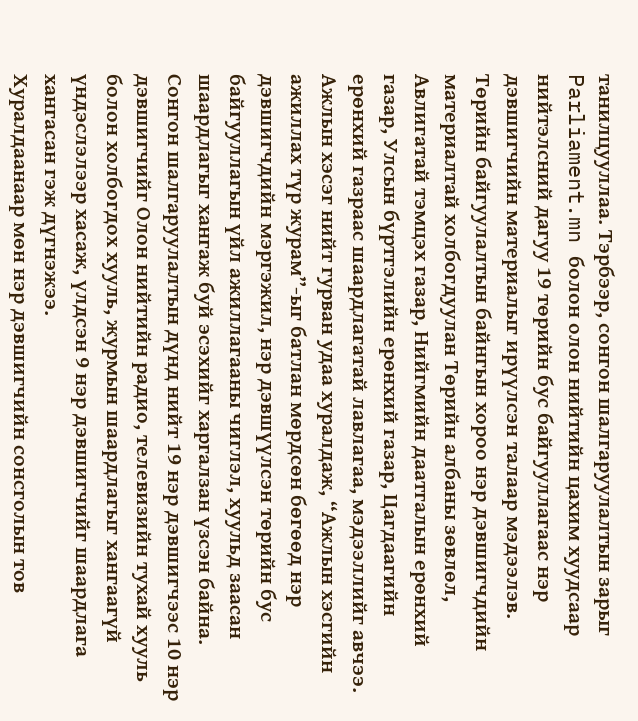танилцууллаа. Тэрбээр, сонгон шалгаруулалтын зарыг Parliament.mn болон олон нийтийн цахим хуудсаар нийтэлсний дагуу 19 төрийн бус байгууллагаас нэр дэвшигчийн материалыг ирүүлсэн талаар мэдээлэв.
Төрийн байгуулалтын байнгын хороо нэр дэвшигчдийн материалтай холбогдуулан Төрийн албаны зөвлөл, Авлигатай тэмцэх газар, Нийгмийн даатгалын ерөнхий газар, Улсын бүртгэлийн ерөнхий газар, Цагдаагийн ерөнхий газраас шаардлагатай лавлагаа, мэдээллийг авчээ.
Ажлын хэсэг нийт гурван удаа хуралдаж, “Ажлын хэсгийн ажиллах түр журам”-ыг батлан мөрдсөн бөгөөд нэр дэвшигчдийн мэргэжил, нэр дэвшүүлсэн төрийн бус байгууллагын үйл ажиллагааны чиглэл, хуульд заасан шаардлагыг хангаж буй эсэхийг харгалзан үзсэн байна.
Сонгон шалгаруулалтын дүнд нийт 19 нэр дэвшигчээс 10 нэр дэвшигчийг Олон нийтийн радио, телевизийн тухай хууль болон холбогдох хууль, журмын шаардлагыг хангаагүй үндэслэлээр хасаж, үлдсэн 9 нэр дэвшигчийг шаардлага хангасан гэж дүгнэжээ.
Хуралдаанаар мөн нэр дэвшигчийн сонсголын тов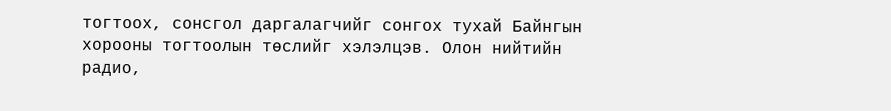тогтоох, сонсгол даргалагчийг сонгох тухай Байнгын хорооны тогтоолын төслийг хэлэлцэв. Олон нийтийн радио,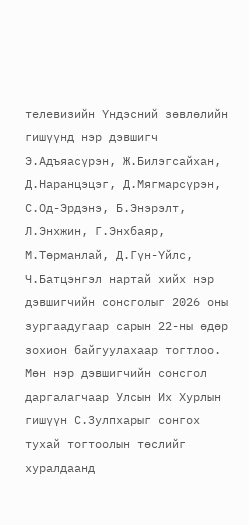телевизийн Үндэсний зөвлөлийн гишүүнд нэр дэвшигч Э.Адъяасүрэн, Ж.Билэгсайхан, Д.Наранцэцэг, Д.Мягмарсүрэн, С.Од-Эрдэнэ, Б.Энэрэлт, Л.Энхжин, Г.Энхбаяр, М.Төрманлай, Д.Гүн-Үйлс, Ч.Батцэнгэл нартай хийх нэр дэвшигчийн сонсголыг 2026 оны зургаадугаар сарын 22-ны өдөр зохион байгуулахаар тогтлоо.
Мөн нэр дэвшигчийн сонсгол даргалагчаар Улсын Их Хурлын гишүүн С.Зулпхарыг сонгох тухай тогтоолын төслийг хуралдаанд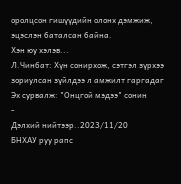оролцсон гишүүдийн олонх дэмжиж, эцэслэн баталсан байна.
Хэн юу хэлэв...
Л.Чинбат: Хүн сонирхож, сэтгэл зүрхээ зориулсан зүйлдээ л амжилт гаргадаг
Эх сурвалж: "Онцгой мэдээ" сонин
-
Дэлхий нийтээр..2023/11/20
БНХАУ руу рапс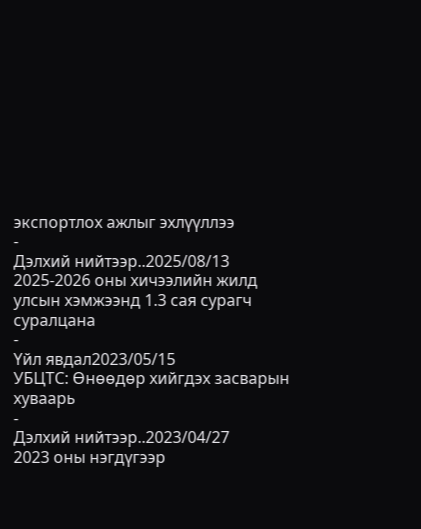экспортлох ажлыг эхлүүллээ
-
Дэлхий нийтээр..2025/08/13
2025-2026 оны хичээлийн жилд улсын хэмжээнд 1.3 сая сурагч суралцана
-
Үйл явдал2023/05/15
УБЦТС: Өнөөдөр хийгдэх засварын хуваарь
-
Дэлхий нийтээр..2023/04/27
2023 оны нэгдүгээр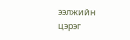ээлжийн цэрэг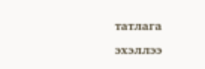татлага эхэллээ